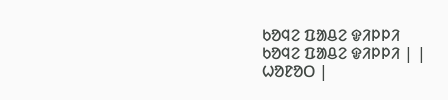ᱠᱚᱧᱮ ᱯᱟᱪᱮ ᱫᱤᱞᱞᱤ
ᱠᱚᱧᱮ ᱯᱟᱪᱮ ᱫᱤᱞᱞᱤ | |
ᱦᱚᱱᱚᱛ |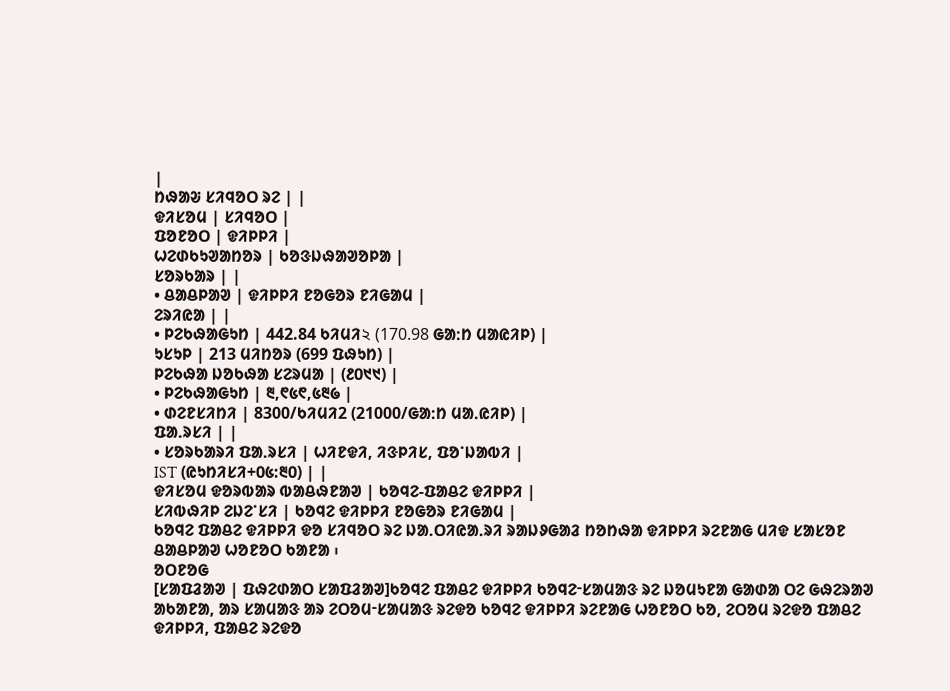|
ᱴᱷᱟᱶ ᱥᱤᱧᱚᱛ ᱨᱮ | |
ᱫᱤᱥᱚᱢ | ᱥᱤᱧᱚᱛ |
ᱯᱚᱱᱚᱛ | ᱫᱤᱞᱞᱤ |
ᱦᱮᱰᱠᱩᱣᱟᱴᱚᱨ | ᱠᱚᱝᱡᱷᱟᱣᱚᱞᱟ |
ᱥᱚᱨᱠᱟᱨ | |
• ᱪᱟᱪᱞᱟᱣ | ᱫᱤᱞᱞᱤ ᱱᱚᱜᱚᱨ ᱱᱤᱜᱟᱢ |
ᱮᱨᱤᱭᱟ | |
• ᱞᱮᱠᱷᱟᱜᱩᱴ | 442.84 ᱠᱤᱢᱤ২ (170.98 ᱜᱟᱺᱴ ᱢᱟᱭᱤᱞ) |
ᱩᱥᱩᱞ | 213 ᱢᱤᱴᱚᱨ (699 ᱯᱷᱩᱴ) |
ᱞᱮᱠᱷᱟ ᱡᱚᱠᱷᱟ ᱥᱮᱨᱢᱟ | (᱒᱐᱑᱑) |
• ᱞᱮᱠᱷᱟᱜᱩᱴ | ᱓,᱖᱕᱖,᱕᱓᱙ |
• ᱰᱮᱱᱥᱤᱴᱤ | 8300/ᱠᱤᱢᱤ2 (21000/ᱜᱟᱺᱴ ᱢᱟᱹᱭᱤᱞ) |
ᱯᱟᱹᱨᱥᱤ | |
• ᱥᱚᱨᱠᱟᱨᱤ ᱯᱟᱹᱨᱥᱤ | ᱦᱤᱱᱫᱤ, ᱤᱝᱞᱤᱥ, ᱯᱚᱸᱡᱟᱵᱤ |
IST (ᱭᱩᱴᱤᱥᱤ+᱐᱕:᱓᱐) | |
ᱫᱤᱥᱚᱢ ᱫᱚᱨᱵᱟᱨ ᱵᱟᱪᱷᱱᱟᱣ | ᱠᱚᱧᱮ-ᱯᱟᱪᱮ ᱫᱤᱞᱞᱤ |
ᱥᱤᱵᱷᱤᱞ ᱮᱡᱮᱸᱥᱤ | ᱠᱚᱧᱮ ᱫᱤᱞᱞᱤ ᱱᱚᱜᱚᱨ ᱱᱤᱜᱟᱢ |
ᱠᱚᱧᱮ ᱯᱟᱪᱮ ᱫᱤᱞᱞᱤ ᱫᱚ ᱥᱤᱧᱚᱛ ᱨᱮ ᱡᱟᱹᱛᱤᱭᱟᱹᱨᱤ ᱨᱟᱡᱽᱜᱟᱲ ᱴᱚᱴᱷᱟ ᱫᱤᱞᱞᱤ ᱨᱮᱱᱟᱜ ᱢᱤᱫ ᱥᱟᱥᱚᱱ ᱪᱟᱪᱞᱟᱣ ᱦᱚᱱᱚᱛ ᱠᱟᱱᱟ ᱾
ᱚᱛᱱᱚᱜ
[ᱥᱟᱯᱲᱟᱣ | ᱯᱷᱮᱰᱟᱛ ᱥᱟᱯᱲᱟᱣ]ᱠᱚᱧᱮ ᱯᱟᱪᱮ ᱫᱤᱞᱞᱤ ᱠᱚᱧᱮᱼᱥᱟᱢᱟᱝ ᱨᱮ ᱡᱚᱢᱩᱱᱟ ᱜᱟᱰᱟ ᱛᱮ ᱜᱷᱮᱨᱟᱣ ᱟᱠᱟᱱᱟ, ᱟᱨ ᱥᱟᱢᱟᱝ ᱟᱨ ᱮᱛᱚᱢᱼᱥᱟᱢᱟᱝ ᱨᱮᱫᱚ ᱠᱚᱧᱮ ᱫᱤᱞᱞᱤ ᱨᱮᱱᱟᱜ ᱦᱚᱱᱚᱛ ᱠᱚ, ᱮᱛᱚᱢ ᱨᱮᱫᱚ ᱯᱟᱪᱮ ᱫᱤᱞᱞᱤ, ᱯᱟᱪᱮ ᱨᱮᱫᱚ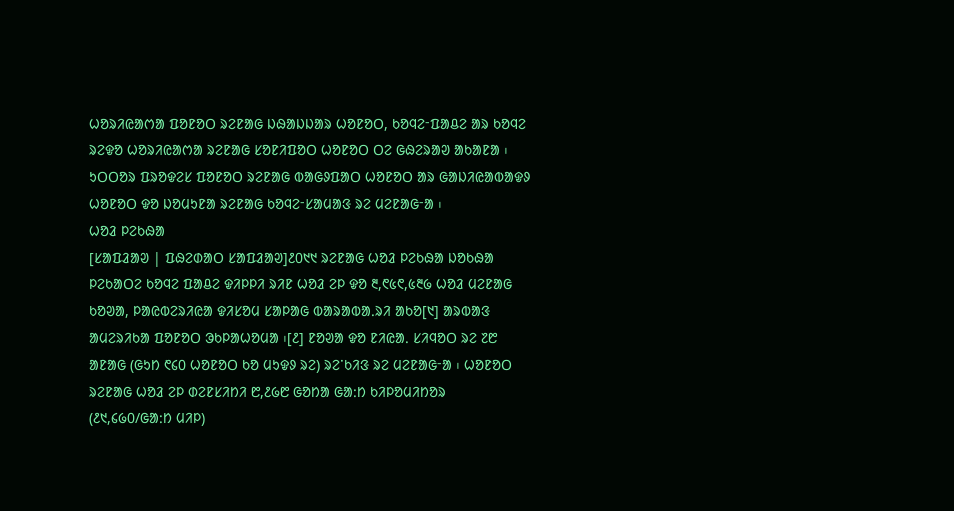ᱦᱚᱨᱤᱭᱟᱬᱟ ᱯᱚᱱᱚᱛ ᱨᱮᱱᱟᱜ ᱡᱷᱟᱡᱡᱟᱨ ᱦᱚᱱᱚᱛ, ᱠᱚᱧᱮᱼᱯᱟᱪᱮ ᱟᱨ ᱠᱚᱧᱮ ᱨᱮᱫᱚ ᱦᱚᱨᱤᱭᱟᱬᱟ ᱨᱮᱱᱟᱜ ᱥᱚᱱᱤᱯᱚᱛ ᱦᱚᱱᱚᱛ ᱛᱮ ᱜᱷᱮᱨᱟᱣ ᱟᱠᱟᱱᱟ ᱾ ᱩᱛᱛᱚᱨ ᱯᱨᱚᱫᱮᱥ ᱯᱚᱱᱚᱛ ᱨᱮᱱᱟᱜ ᱵᱟᱜᱽᱯᱟᱛ ᱦᱚᱱᱚᱛ ᱟᱨ ᱜᱟᱡᱤᱭᱟᱵᱟᱫᱽ ᱦᱚᱱᱚᱛ ᱫᱚ ᱡᱚᱢᱩᱱᱟ ᱨᱮᱱᱟᱜ ᱠᱚᱧᱮᱼᱥᱟᱢᱟᱝ ᱨᱮ ᱢᱮᱱᱟᱜᱼᱟ ᱾
ᱦᱚᱲ ᱞᱮᱠᱷᱟ
[ᱥᱟᱯᱲᱟᱣ | ᱯᱷᱮᱰᱟᱛ ᱥᱟᱯᱲᱟᱣ]᱒᱐᱑᱑ ᱨᱮᱱᱟᱜ ᱦᱚᱲ ᱞᱮᱠᱷᱟ ᱡᱚᱠᱷᱟ ᱞᱮᱠᱟᱛᱮ ᱠᱚᱧᱮ ᱯᱟᱪᱮ ᱫᱤᱞᱞᱤ ᱨᱤᱱ ᱦᱚᱲ ᱮᱞ ᱫᱚ ᱓,᱖᱕᱖,᱕᱓᱙ ᱦᱚᱲ ᱢᱮᱱᱟᱜ ᱠᱚᱣᱟ, ᱞᱟᱭᱵᱮᱨᱤᱭᱟ ᱫᱤᱥᱚᱢ ᱥᱟᱞᱟᱜ ᱵᱟᱨᱟᱵᱟᱹᱨᱤ ᱟᱠᱚ[᱑] ᱟᱨᱵᱟᱝ ᱟᱢᱮᱨᱤᱠᱟ ᱯᱚᱱᱚᱛ ᱳᱠᱞᱟᱦᱚᱢᱟ ᱾[᱒] ᱱᱚᱣᱟ ᱫᱚ ᱱᱤᱭᱟᱹ ᱥᱤᱧᱚᱛ ᱨᱮ ᱗᱘ ᱟᱱᱟᱜ (ᱜᱩᱴ ᱖᱔᱐ ᱦᱚᱱᱚᱛ ᱠᱚ ᱢᱩᱫᱽ ᱨᱮ) ᱨᱮᱸᱠᱤᱝ ᱨᱮ ᱢᱮᱱᱟᱜᱼᱟ ᱾ ᱦᱚᱱᱚᱛ ᱨᱮᱱᱟᱜ ᱦᱚᱲ ᱮᱞ ᱰᱮᱱᱥᱤᱴᱤ ᱘,᱒᱙᱘ ᱜᱚᱴᱟ ᱜᱟᱺᱴ ᱠᱤᱞᱚᱢᱤᱴᱚᱨ (᱒᱑,᱔᱙᱐/ᱜᱟᱺᱴ ᱢᱤᱞ)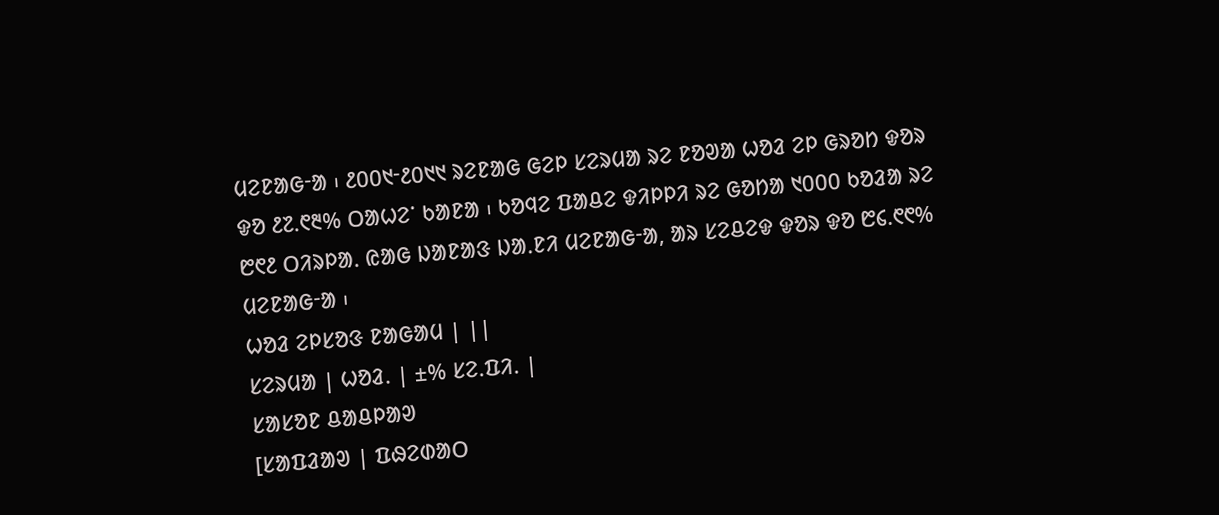ᱢᱮᱱᱟᱜᱼᱟ ᱾ ᱒᱐᱐᱑ᱼ᱒᱐᱑᱑ ᱨᱮᱱᱟᱜ ᱜᱮᱞ ᱥᱮᱨᱢᱟ ᱨᱮ ᱱᱚᱣᱟ ᱦᱚᱲ ᱮᱞ ᱜᱨᱚᱴ ᱫᱚᱨ ᱫᱚ ᱒᱗.᱖᱓% ᱛᱟᱦᱮᱸ ᱠᱟᱱᱟ ᱾ ᱠᱚᱧᱮ ᱯᱟᱪᱮ ᱫᱤᱞᱞᱤ ᱨᱮ ᱜᱚᱴᱟ ᱑᱐᱐᱐ ᱠᱚᱲᱟ ᱨᱮ ᱘᱖᱒ ᱛᱤᱨᱞᱟᱹ ᱭᱟᱜ ᱡᱟᱱᱟᱝ ᱡᱟᱹᱱᱤ ᱢᱮᱱᱟᱜᱼᱟ, ᱟᱨ ᱥᱮᱪᱮᱫ ᱫᱚᱨ ᱫᱚ ᱘᱔.᱖᱖% ᱢᱮᱱᱟᱜᱼᱟ ᱾
ᱦᱚᱲ ᱮᱞᱥᱚᱝ ᱱᱟᱜᱟᱢ | ||
ᱥᱮᱨᱢᱟ | ᱦᱚᱲ. | ±% ᱥᱮ.ᱯᱤ. |
ᱥᱟᱥᱚᱱ ᱪᱟᱪᱞᱟᱣ
[ᱥᱟᱯᱲᱟᱣ | ᱯᱷᱮᱰᱟᱛ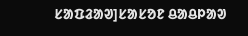ᱥᱟᱯᱲᱟᱣ]ᱥᱟᱥᱚᱱ ᱪᱟᱪᱞᱟᱣ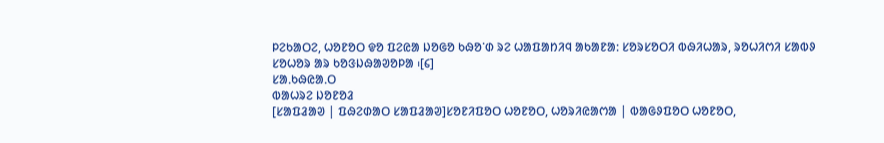ᱞᱮᱠᱟᱛᱮ, ᱦᱚᱱᱚᱛ ᱫᱚ ᱯᱮᱭᱟ ᱡᱚᱜᱚ ᱠᱷᱚᱸᱰ ᱨᱮ ᱦᱟᱯᱟᱴᱤᱧ ᱟᱠᱟᱱᱟ: ᱥᱚᱨᱥᱚᱛᱤ ᱵᱷᱤᱦᱟᱨ, ᱨᱚᱦᱤᱬᱤ ᱥᱟᱵᱽ ᱥᱚᱦᱚᱨ ᱟᱨ ᱠᱚᱝᱡᱷᱟᱣᱚᱞᱟ ᱾[᱔]
ᱥᱟᱹᱠᱷᱭᱟᱹᱛ
ᱵᱟᱦᱨᱮ ᱡᱚᱱᱚᱲ
[ᱥᱟᱯᱲᱟᱣ | ᱯᱷᱮᱰᱟᱛ ᱥᱟᱯᱲᱟᱣ]ᱥᱚᱱᱤᱯᱚᱛ ᱦᱚᱱᱚᱛ, ᱦᱚᱨᱤᱭᱟᱬᱟ | ᱵᱟᱜᱽᱯᱚᱛ ᱦᱚᱱᱚᱛ,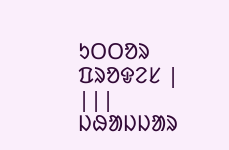ᱩᱛᱛᱚᱨ ᱯᱨᱚᱫᱮᱥ | |||
ᱡᱷᱟᱡᱡᱟᱨ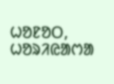ᱦᱚᱱᱚᱛ, ᱦᱚᱨᱤᱭᱟᱬᱟ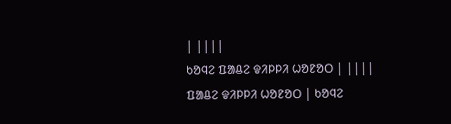| ||||
ᱠᱚᱧᱮ ᱯᱟᱪᱮ ᱫᱤᱞᱞᱤ ᱦᱚᱱᱚᱛ | ||||
ᱯᱟᱪᱮ ᱫᱤᱞᱞᱤ ᱦᱚᱱᱚᱛ | ᱠᱚᱧᱮ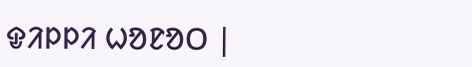ᱫᱤᱞᱞᱤ ᱦᱚᱱᱚᱛ |